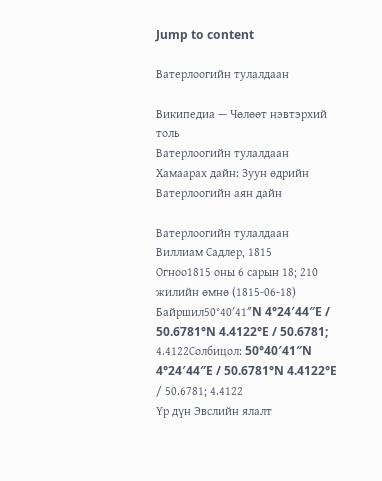Jump to content

Ватерлоогийн тулалдаан

Википедиа — Чөлөөт нэвтэрхий толь
Ватерлоогийн тулалдаан
Хамаарах дайн: Зуун өдрийн Ватерлоогийн аян дайн

Ватерлоогийн тулалдаан
Виллиам Садлер, 1815
Огноо1815 оны 6 сарын 18; 210 жилийн өмнө (1815-06-18)
Байршил50°40′41″N 4°24′44″E / 50.6781°N 4.4122°E / 50.6781; 4.4122Солбицол: 50°40′41″N 4°24′44″E / 50.6781°N 4.4122°E / 50.6781; 4.4122
Үр дүн Эвслийн ялалт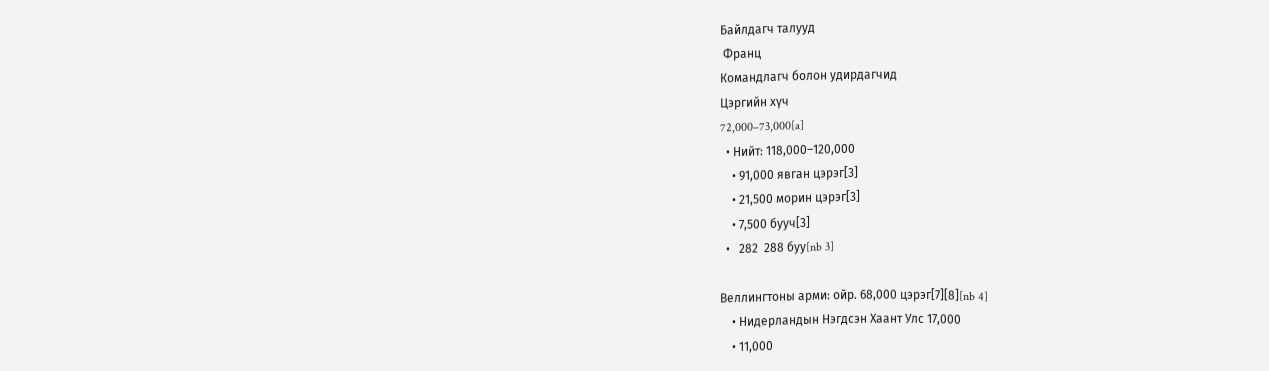Байлдагч талууд
 Франц
Командлагч болон удирдагчид
Цэргийн хүч
72,000–73,000[a]
  • Нийт: 118,000–120,000
    • 91,000 явган цэрэг[3]
    • 21,500 морин цэрэг[3]
    • 7,500 бууч[3]
  •   282  288 буу[nb 3]

Веллингтоны арми: ойр. 68,000 цэрэг[7][8][nb 4]
    • Нидерландын Нэгдсэн Хаант Улс 17,000
    • 11,000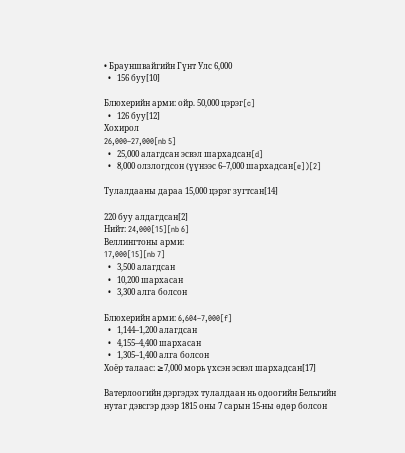• Брауншвайгийн Гүнт Улс 6,000
  •   156 буу[10]

Блюхерийн арми: ойр. 50,000 цэрэг[c]
  •   126 буу[12]
Хохирол
26,000–27,000[nb 5]
  •   25,000 алагдсан эсвэл шархадсан[d]
  •   8,000 олзлогдсон (үүнээс 6–7,000 шархадсан[e])[2]

Тулалдааны дараа 15,000 цэрэг зугтсан[14]

220 буу алдагдсан[2]
Нийт: 24,000[15][nb 6]
Веллингтоны арми:
17,000[15][nb 7]
  •   3,500 алагдсан
  •   10,200 шархасан
  •   3,300 алга болсон

Блюхерийн арми: 6,604–7,000[f]
  •   1,144–1,200 алагдсан
  •   4,155–4,400 шархасан
  •   1,305–1,400 алга болсон
Хоёр талаас: ≥7,000 морь үхсэн эсвэл шархадсан[17]

Ватерлоогийн дэргэдэх тулалдаан нь одоогийн Бельгийн нутаг дэвсгэр дээр 1815 оны 7 сарын 15-ны өдөр болсон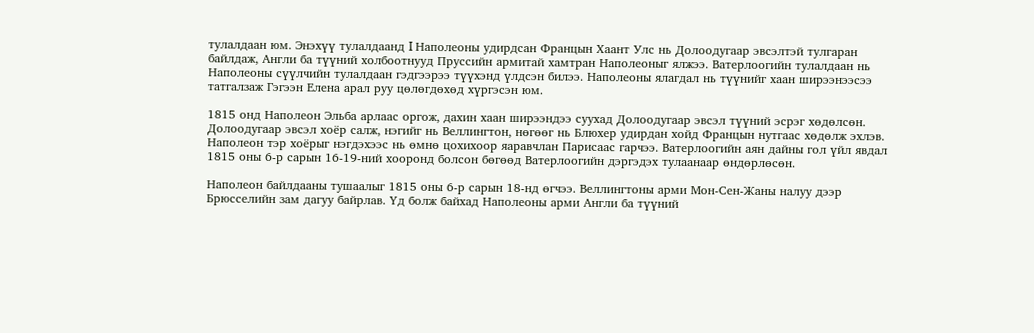тулалдаан юм. Энэхүү тулалдаанд I Наполеоны удирдсан Францын Хаант Улс нь Долоодугаар эвсэлтэй тулгаран байлдаж, Англи ба түүний холбоотнууд Пруссийн армитай хамтран Наполеоныг ялжээ. Ватерлоогийн тулалдаан нь Наполеоны сүүлчийн тулалдаан гэдгээрээ түүхэнд үлдсэн билээ. Наполеоны ялагдал нь түүнийг хаан ширээнээсээ татгалзаж Гэгээн Елена арал руу цөлөгдөхөд хүргэсэн юм.

1815 онд Наполеон Эльба арлаас оргож, дахин хаан ширээндээ суухад Долоодугаар эвсэл түүний эсрэг хөдөлсөн. Долоодугаар эвсэл хоёр салж, нэгийг нь Веллингтон, нөгөөг нь Блюхер удирдан хойд Францын нутгаас хөдөлж эхлэв. Наполеон тэр хоёрыг нэгдэхээс нь өмнө цохихоор яаравчлан Парисаас гарчээ. Ватерлоогийн аян дайны гол үйл явдал 1815 оны 6-р сарын 16-19-ний хооронд болсон бөгөөд Ватерлоогийн дэргэдэх тулаанаар өндөрлөсөн.

Наполеон байлдааны тушаалыг 1815 оны 6-р сарын 18-нд өгчээ. Веллингтоны арми Мон-Сен-Жаны налуу дээр Брюсселийн зам дагуу байрлав. Үд болж байхад Наполеоны арми Англи ба түүний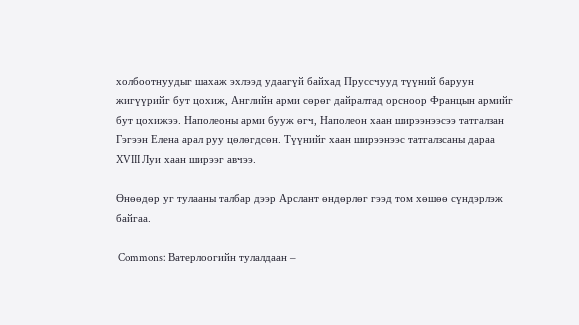холбоотнуудыг шахаж эхлээд удаагүй байхад Пруссчууд түүний баруун жигүүрийг бут цохиж, Английн арми сөрөг дайралтад орсноор Францын армийг бут цохижээ. Наполеоны арми бууж өгч, Наполеон хаан ширээнээсээ татгалзан Гэгээн Елена арал руу цөлөгдсөн. Түүнийг хаан ширээнээс татгалзсаны дараа XVIII Луи хаан ширээг авчээ.

Өнөөдөр уг тулааны талбар дээр Арслант өндөрлөг гээд том хөшөө сүндэрлэж байгаа.

 Commons: Ватерлоогийн тулалдаан –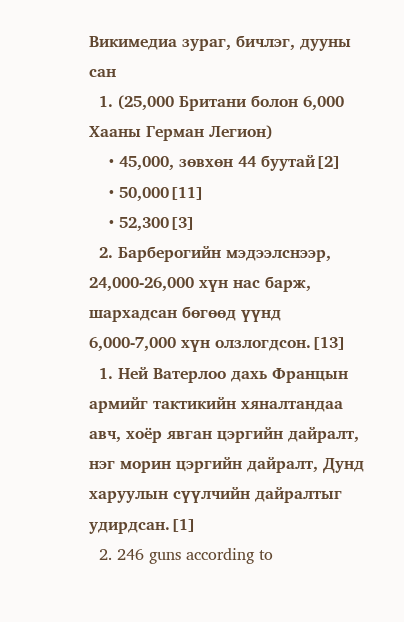Викимедиа зураг, бичлэг, дууны сан
  1. (25,000 Британи болон 6,000 Хааны Герман Легион)
    • 45,000, зөвхөн 44 буутай[2]
    • 50,000[11]
    • 52,300[3]
  2. Барберогийн мэдээлснээр, 24,000-26,000 хүн нас барж, шархадсан бөгөөд үүнд 6,000-7,000 хүн олзлогдсон.[13]
  1. Ней Ватерлоо дахь Францын армийг тактикийн хяналтандаа авч, хоёр явган цэргийн дайралт, нэг морин цэргийн дайралт, Дунд харуулын сүүлчийн дайралтыг удирдсан.[1]
  2. 246 guns according to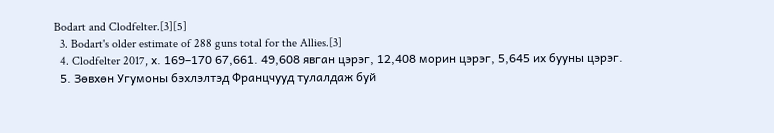Bodart and Clodfelter.[3][5]
  3. Bodart's older estimate of 288 guns total for the Allies.[3]
  4. Clodfelter 2017, х. 169–170 67,661. 49,608 явган цэрэг, 12,408 морин цэрэг, 5,645 их бууны цэрэг.
  5. Зөвхөн Угумоны бэхлэлтэд Францчууд тулалдаж буй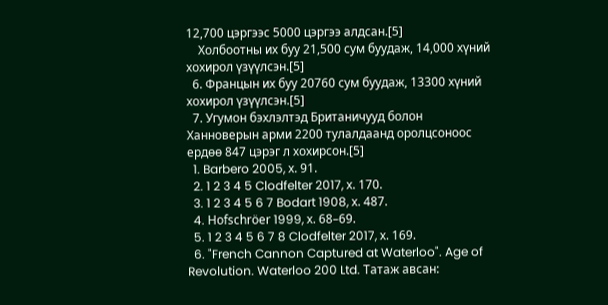12,700 цэргээс 5000 цэргээ алдсан.[5]
    Холбоотны их буу 21,500 сум буудаж, 14,000 хүний хохирол үзүүлсэн.[5]
  6. Францын их буу 20760 сум буудаж, 13300 хүний хохирол үзүүлсэн.[5]
  7. Угумон бэхлэлтэд Британичууд болон Ханноверын арми 2200 тулалдаанд оролцсоноос ердөө 847 цэрэг л хохирсон.[5]
  1. Barbero 2005, х. 91.
  2. 1 2 3 4 5 Clodfelter 2017, х. 170.
  3. 1 2 3 4 5 6 7 Bodart 1908, х. 487.
  4. Hofschröer 1999, х. 68–69.
  5. 1 2 3 4 5 6 7 8 Clodfelter 2017, х. 169.
  6. "French Cannon Captured at Waterloo". Age of Revolution. Waterloo 200 Ltd. Татаж авсан: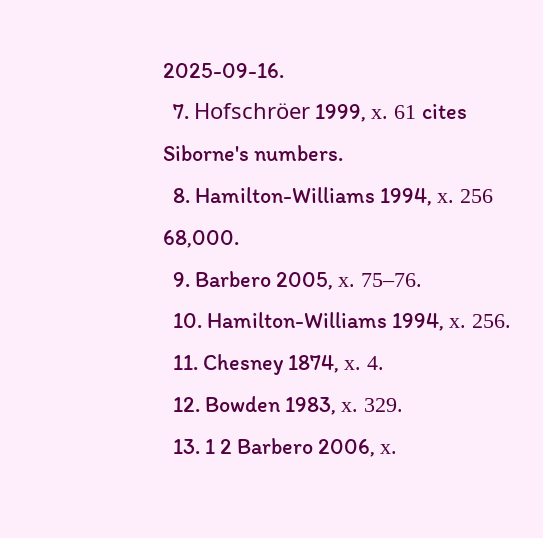2025-09-16.
  7. Hofschröer 1999, х. 61 cites Siborne's numbers.
  8. Hamilton-Williams 1994, х. 256 68,000.
  9. Barbero 2005, х. 75–76.
  10. Hamilton-Williams 1994, х. 256.
  11. Chesney 1874, х. 4.
  12. Bowden 1983, х. 329.
  13. 1 2 Barbero 2006, х.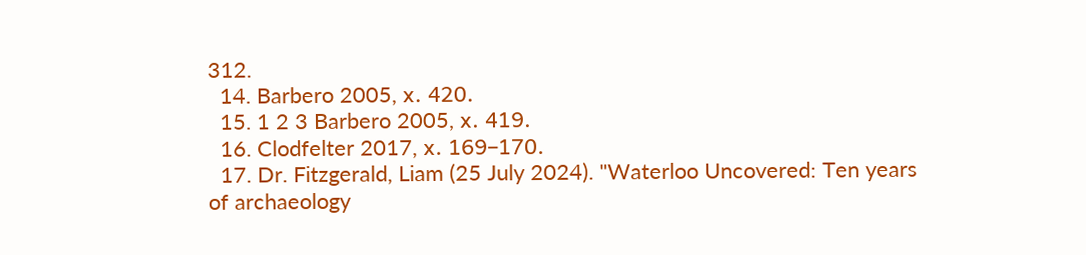312.
  14. Barbero 2005, х. 420.
  15. 1 2 3 Barbero 2005, х. 419.
  16. Clodfelter 2017, х. 169–170.
  17. Dr. Fitzgerald, Liam (25 July 2024). "Waterloo Uncovered: Ten years of archaeology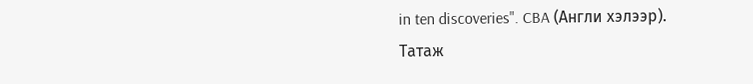in ten discoveries". CBA (Англи хэлээр). Татаж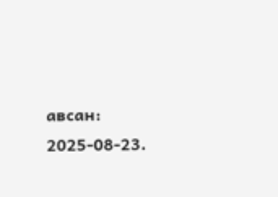авсан: 2025-08-23.